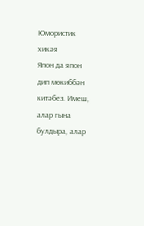Юмористик хикәя
Япон да япон дип мөкиббән китәбез. Имеш, алар гына булдыра, алар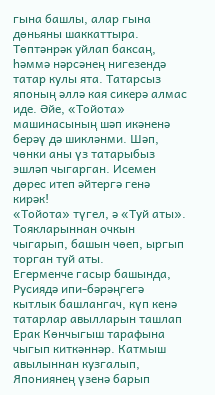гына башлы, алар гына дөньяны шаккаттыра.
Төптәнрәк уйлап баксаң, һәммә нәрсәнең нигезендә татар кулы ята. Татарсыз японың әллә кая сикерә алмас иде. Әйе, «Тойота» машинасының шәп икәненә берәү дә шикләнми. Шәп, чөнки аны үз татарыбыз эшләп чыгарган. Исемен дөрес итеп әйтергә генә кирәк!
«Тойота» түгел, ә «Туй аты». Тоякларыннан очкын чыгарып, башын чөеп, ыргып торган туй аты.
Егерменче гасыр башында, Русиядә ипи-бәрәңгегә кытлык башлангач, күп кенә татарлар авылларын ташлап Ерак Көнчыгыш тарафына чыгып киткәннәр. Катмыш авылыннан кузгалып, Япониянең үзенә барып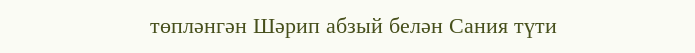төпләнгән Шәрип абзый белән Сания түти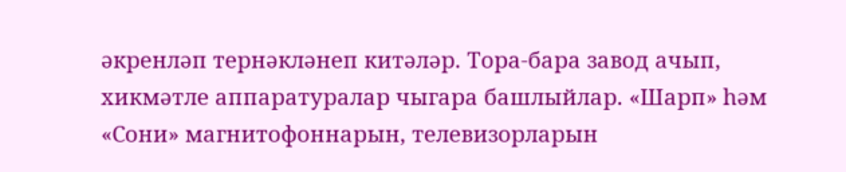әкренләп тернәкләнеп китәләр. Тора-бара завод ачып, хикмәтле аппаратуралар чыгара башлыйлар. «Шарп» һәм «Сони» магнитофоннарын, телевизорларын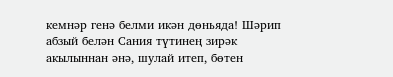кемнәр генә белми икән дөньяда! Шәрип абзый белән Сания түтинең зирәк акылыннан әнә, шулай итеп, бөтен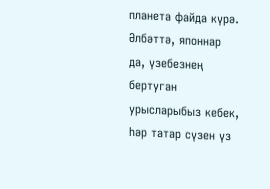планета файда күрә.
Әлбәттә, японнар да, үзебезнең бертуган урысларыбыз кебек, һәр татар сүзен үз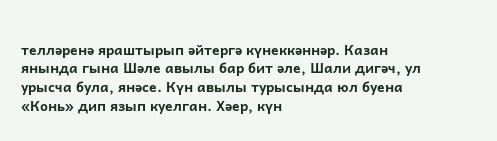телләренә яраштырып әйтергә күнеккәннәр. Казан янында гына Шәле авылы бар бит әле, Шали дигәч, ул урысча була, янәсе. Күн авылы турысында юл буена «Конь» дип язып куелган. Хәер, күн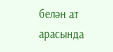белән ат арасында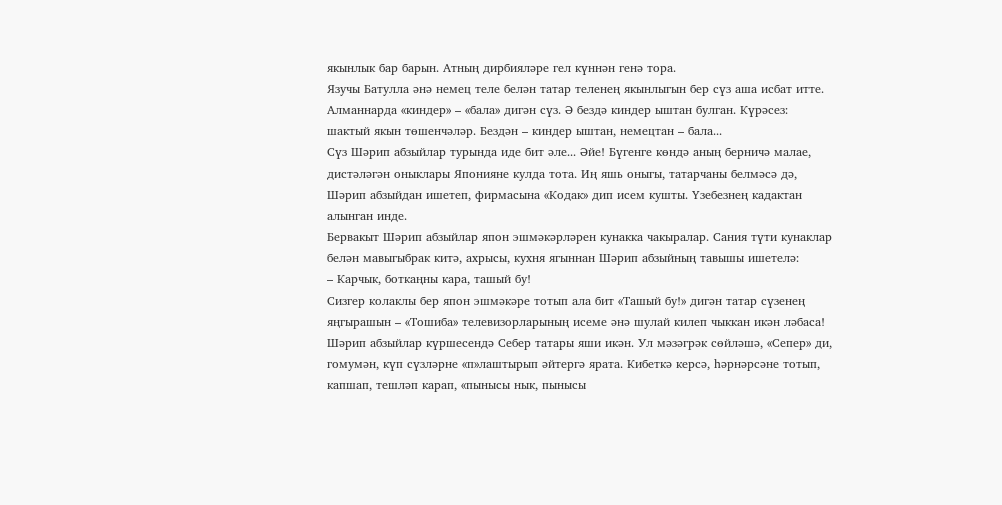якынлык бар барын. Атның дирбияләре гел күннән генә тора.
Язучы Батулла әнә немец теле белән татар теленең якынлыгын бер сүз аша исбат итте. Алманнарда «киндер» – «бала» дигән сүз. Ә бездә киндер ыштан булган. Күрәсез: шактый якын төшенчәләр. Бездән – киндер ыштан, немецтан – бала...
Сүз Шәрип абзыйлар турында иде бит әле... Әйе! Бүгенге көндә аның берничә малае, дистәләгән оныклары Японияне кулда тота. Иң яшь оныгы, татарчаны белмәсә дә, Шәрип абзыйдан ишетеп, фирмасына «Кодак» дип исем кушты. Үзебезнең кадактан алынган инде.
Бервакыт Шәрип абзыйлар япон эшмәкәрләрен кунакка чакыралар. Сания түти кунаклар белән мавыгыбрак китә, ахрысы, кухня ягыннан Шәрип абзыйның тавышы ишетелә:
– Карчык, боткаңны кара, ташый бу!
Сизгер колаклы бер япон эшмәкәре тотып ала бит «Ташый бу!» дигән татар сүзенең яңгырашын – «Тошиба» телевизорларының исеме әнә шулай килеп чыккан икән ләбаса!
Шәрип абзыйлар күршесендә Себер татары яши икән. Ул мәзәгрәк сөйләшә, «Сепер» ди, гомумән, күп сүзләрне «п»лаштырып әйтергә ярата. Кибеткә керсә, һәрнәрсәне тотып, капшап, тешләп карап, «пынысы нык, пынысы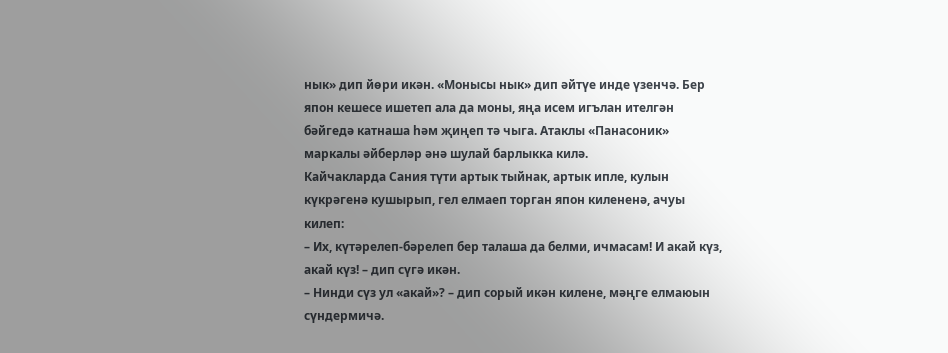нык» дип йөри икән. «Монысы нык» дип әйтүе инде үзенчә. Бер япон кешесе ишетеп ала да моны, яңа исем игълан ителгән бәйгедә катнаша һәм җиңеп тә чыга. Атаклы «Панасоник» маркалы әйберләр әнә шулай барлыкка килә.
Кайчакларда Сания түти артык тыйнак, артык ипле, кулын күкрәгенә кушырып, гел елмаеп торган япон килененә, ачуы килеп:
– Их, күтәрелеп-бәрелеп бер талаша да белми, ичмасам! И акай күз, акай күз! – дип сүгә икән.
– Нинди сүз ул «акай»? – дип сорый икән килене, мәңге елмаюын сүндермичә.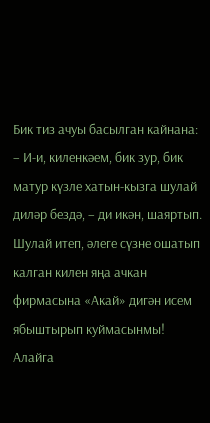Бик тиз ачуы басылган кайнана:
– И-и, киленкәем, бик зур, бик матур күзле хатын-кызга шулай диләр бездә, – ди икән, шаяртып.
Шулай итеп, әлеге сүзне ошатып калган килен яңа ачкан фирмасына «Акай» дигән исем ябыштырып куймасынмы!
Алайга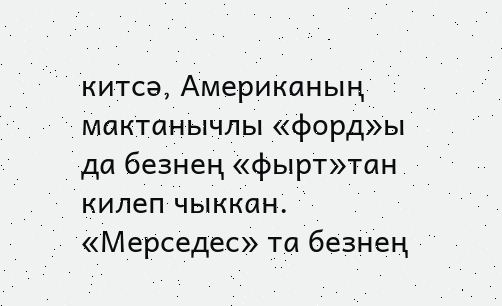китсә, Американың мактанычлы «форд»ы да безнең «фырт»тан килеп чыккан. «Мерседес» та безнең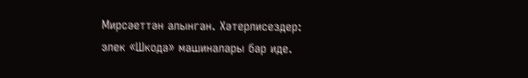Мирсәеттән алынган. Хәтерлисездер: элек «Шкода» машиналары бар иде.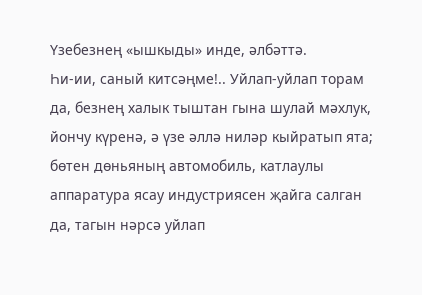Үзебезнең «ышкыды» инде, әлбәттә.
Һи-ии, саный китсәңме!.. Уйлап-уйлап торам да, безнең халык тыштан гына шулай мәхлук, йончу күренә, ә үзе әллә ниләр кыйратып ята; бөтен дөньяның автомобиль, катлаулы аппаратура ясау индустриясен җайга салган да, тагын нәрсә уйлап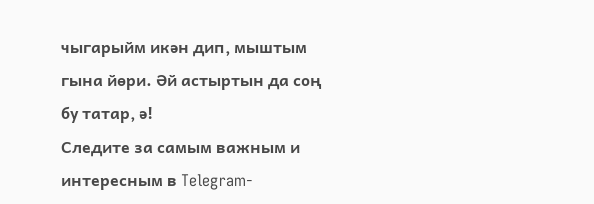чыгарыйм икән дип, мыштым гына йөри. Әй астыртын да соң бу татар, ә!
Следите за самым важным и интересным в Telegram-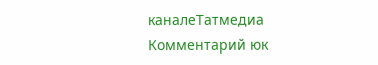каналеТатмедиа
Комментарий юк